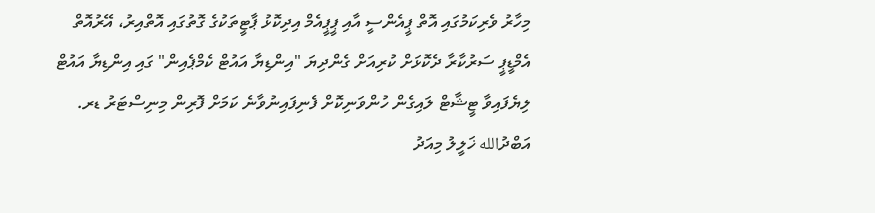މިހާރު ވެރިކަމުގައި އޮތް ޕީއެންސީ އާއި ޕީޕީއެމް އިދިކޮޅު ޕާޓީތަކުގެ ގޮތުގައި އޮތްއިރު، އޭރުއޮތް އެމްޑީޕީ ސަރުކާރާ ދެކޮޅަށް ކުރިއަށް ގެންދިޔަ "އިންޑިޔާ އައުޓް ކެމްޕެއިން" ގައި އިންޑިޔާ އައުޓް ލިޔެފައިވާ ޓީޝާޓް ލައިގެން ހުންވަނިކޮށް ފެނިފައިނުވާނެ ކަމަށް ފޮރިން މިނިސްޓަރު ޑރ. އަބްދުالله ޚަލީލު މިއަދު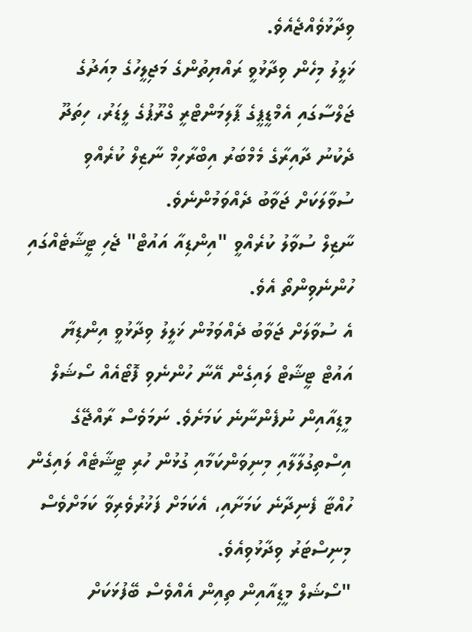ވިދާޅުވެއްޖެއެވެ.
ޚަލީލު މިހެން ވިދާޅުވީ ރައްޔިތުންގެ މަޖިލީހުގެ މިއަދުގެ ޖަލްސާގައި އެމްޑީޕީގެ ޕާލިމަންޓްރީ ގްރޫޕުގެ ލީޑަރު، ހިތަދޫ ދެކުނު ދާއިރާގެ މެމްބަރު އިބްރާހިމް ނާޒިލް ކުރެއްވި ސުވާލަކަށް ޖަވާބު ދެއްވަމުންނެވެ.
ނާޒިލް ސުވާލު ކުރެއްވީ "އިންޑިއާ އައުޓް" ޖެހި ޓީޝާޓެއްގައި ހުންނެވިންތޯ އެވެ.
އެ ސުވާލަށް ޖަވާބު ދެއްވަމުން ޚަލީލު ވިދާޅުވީ އިންޑިޔާ އައުޓް ޓީޝާޓް ލައިގެން އޭނާ ހުންނެވި ފޮޓޯއެއް ސޯޝަލް މީޑިއާއިން ނުފެންނާނެ ކަމަށެވެ. ނަމަވެސް ރާއްޖޭގެ އިސްތިގުލާލާއި މިނިވަންކަމާއި ގުޅުން ހުރި ޓީޝާޓެއް ލައިގެން ހުއްޓާ ފެނިދާނެ ކަމަށާއި، އެކަމަށް ފަޚުރުވެރިވާ ކަމަށްވެސް މިނިސްޓަރު ވިދާޅުވިއެވެ.
"ސޯޝަލް މީޑިއާއިން ތިއިން އެއްވެސް ބޭފުޅަކަށް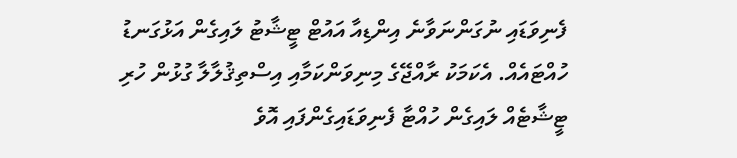ފެނިވަޑައި ނުގަންނަވާނެ އިންޑިއާ އައުޓް ޓީޝާޓު ލައިގެން އަޅުގަނޑު ހުއްޓައެއް. އެކަމަކު ރާއްޖޭގެ މިނިވަންކަމާއި އިސްތިޤުލާލާ ގުޅުން ހުރި ޓީޝާޓެއް ލައިގެން ހުއްޓާ ފެނިވަޑައިގެންފައި އޮވެ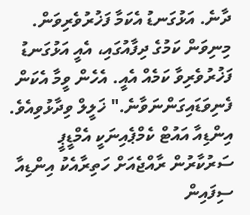ދާނެ. އަޅުގަނޑު އެކަމާ ފަޚުރުވެރިވަން. މިނިވަން ކަމުގެ ދިފާއުގައި، އެއީ އަޅުގަނޑު ފަޚުރުވެރިވާ ކަމެއް އެއީ. އެހެން ވީމާ އެކަން ފެނިވަޑައިގަންނަވާނެ." ޚަލީލް ވިދާޅުވިއެވެ.
އިންޑިއާ އައުޓް ކެމްޕެއިނަކީ އެމްޑީޕީ ސަރުކާރުން ރާއްޖެއަށް ހަތިރާއެކު އިންޑިއާ ސިފައިން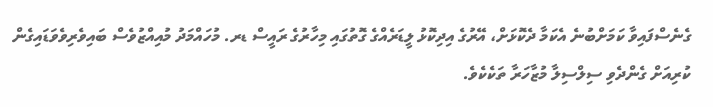ގެނެސްފައިވާ ކަމަށްބުނެ އެކަމާ ދެކޮޅަށް، އޭރުގެ އިދިކޮޅު ލީޑަރެއްގެ ގޮތުގައި މިހާރުގެ ރައީސް ޑރ. މުހައްމަދު މުއިއްޒުވެސް ބައިވެރިވެވަޑައިގެން ކުރިއަށް ގެންދެވި ސިލްސިލާ މުޒާހަރާ ތަކެކެވެ.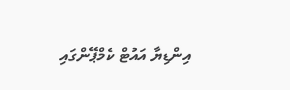އިންޑިޔާ އައުޓް ކެމްޕޭންގައި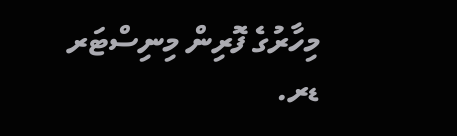މިހާރުގެ ފޮރިން މިނިސްޓަރ ޑރ.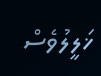ޚަލީލުވެސް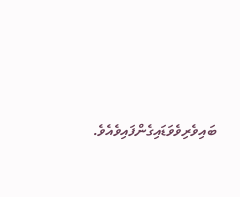ބައިވެރިވެވަޑައިގެންފައިވެއެވެ.